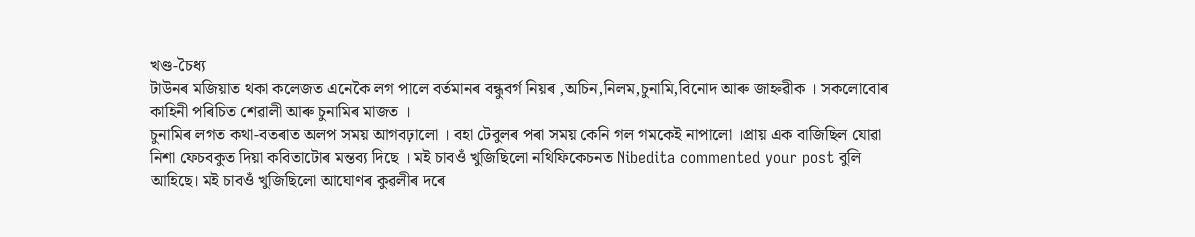খণ্ড-চৈধ্য
টাউনৰ মজিয়াত থকা কলেজত এনেকৈ লগ পালে বৰ্তমানৰ বন্ধুবৰ্গ নিয়ৰ ,অচিন,নিলম,চুনামি,বিনোদ আৰু জাহ্নৱীক । সকলোবোৰ কাহিনী পৰিচিত শেৱালী আৰু চুনামিৰ মাজত ।
চুনামিৰ লগত কথা-বতৰাত অলপ সময় আগবঢ়ালো । বহা টেবুলৰ পৰা সময় কেনি গল গমকেই নাপালো ।প্ৰায় এক বাজিছিল যোৱা নিশা ফেচবকুত দিয়া কবিতাটোৰ মন্তব্য দিছে । মই চাবওঁ খুজিছিলো নথিফিকেচনত Nibedita commented your post বুলি আহিছে। মই চাবওঁ খুজিছিলো আঘোণৰ কুৱলীৰ দৰে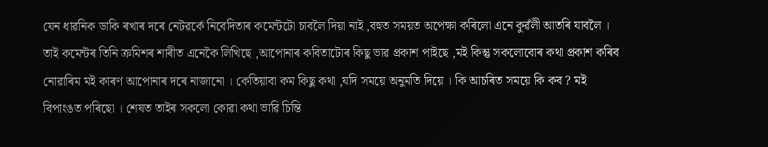যেন ধাৱনিক ডাকি ৰখাৰ দৰে নেটৱৰ্কে নিবেদিতাৰ কমেন্টটো চাবলৈ দিয়া নাই ,বহুত সময়ত অপেক্ষা কৰিলো এনে কুৱঁলী আতৰি যাবলৈ । তাই কমেন্টৰ তিনি ক্ৰমিশৰ শাৰীত এনেকৈ লিখিছে ,আপোনাৰ কবিতাটোৰ কিছু ভাৱ প্ৰকাশ পাইছে ,মই কিন্তু সকলোবোৰ কথা প্ৰকাশ কৰিব নোৱাৰিম মই কাৰণ আপোনাৰ দৰে নাজানো । কেতিয়াবা কম কিছু কথা ,যদি সময়ে অনুমতি দিয়ে । কি আচৰিত সময়ে কি কব ? মই বিপাংঙত পৰিছো । শেষত তাইৰ সকলো কোৱা কথা ভাৱি চিন্তি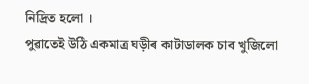নিদ্ৰিত হলো ।
পুৱাতেই উঠি একমাত্ৰ ঘড়ীৰ কাটাডালক চাব খুজিলো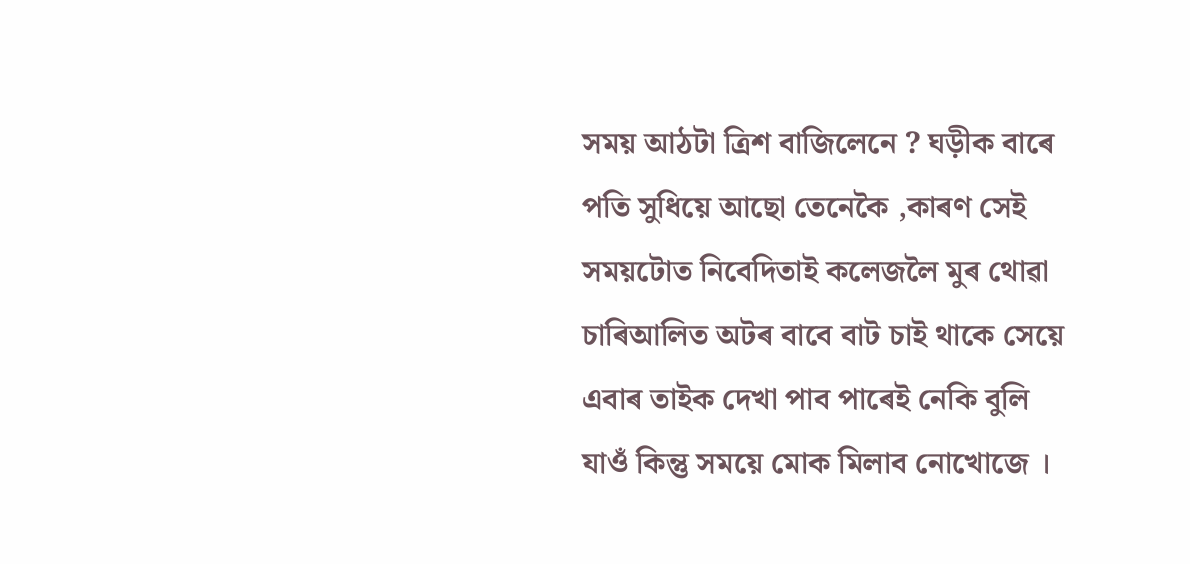সময় আঠটা ত্ৰিশ বাজিলেনে ? ঘড়ীক বাৰে পতি সুধিয়ে আছো তেনেকৈ ,কাৰণ সেই সময়টোত নিবেদিতাই কলেজলৈ মুৰ থোৱা চাৰিআলিত অটৰ বাবে বাট চাই থাকে সেয়ে এবাৰ তাইক দেখা পাব পাৰেই নেকি বুলি যাওঁ কিন্তু সময়ে মোক মিলাব নোখোজে ।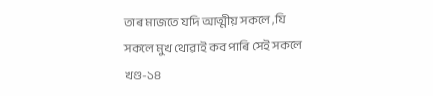তাৰ মাজতে যদি আত্মীয় সকলে ,যি সকলে মুখ থোৱাই কব পাৰি সেই সকলে
খণ্ড-১৪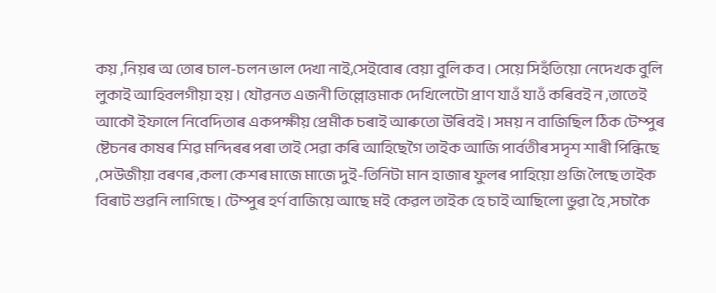কয় ,নিয়ৰ অ তোৰ চাল-চলন ভাল দেখা নাই,সেইবোৰ বেয়া বুলি কব । সেয়ে সিহঁতিয়ো নেদেখক বুলি লুকাই আহিবলগীয়া হয় । যৌৱনত এজনী তিল্লোত্তমাক দেখিলেটো প্ৰাণ যাওঁ যাওঁ কৰিবই ন ,তাতেই আকৌ ইফালে নিবেদিতাৰ একপক্ষীয় প্ৰেমীক চৰাই আৰুতো উৰিবই । সময় ন বাজিছিল ঠিক টেম্পুৰ ষ্টেচনৰ কাষৰ শিৱ মন্দিৰৰ পৰা তাই সেৱা কৰি আহিছেগৈ তাইক আজি পাৰ্বতীৰ সদৃশ শাৰী পিন্ধিছে ,সেউজীয়া বৰণৰ ,কলা কেশৰ মাজে মাজে দুই-তিনিটা মান হাজাৰ ফুলৰ পাহিয়ো গুজি লৈছে তাইক বিৰাট শুৱনি লাগিছে । টেম্পুৰ হৰ্ণ বাজিয়ে আছে মই কেৱল তাইক হে চাই আছিলো ভুৱা হৈ ,সচাকৈ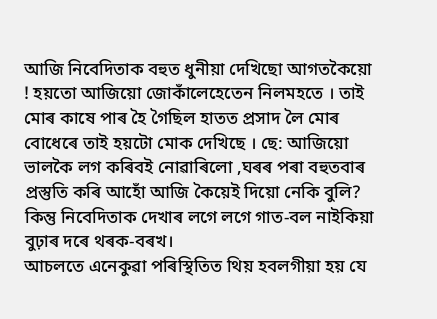আজি নিবেদিতাক বহুত ধুনীয়া দেখিছো আগতকৈয়ো ! হয়তো আজিয়ো জোকাঁলেহেতেন নিলমহতে । তাই মোৰ কাষে পাৰ হৈ গৈছিল হাতত প্ৰসাদ লৈ মোৰ বোধেৰে তাই হয়টো মোক দেখিছে । ছে: আজিয়ো ভালকৈ লগ কৰিবই নোৱাৰিলো ,ঘৰৰ পৰা বহুতবাৰ প্ৰস্তুতি কৰি আহোঁ আজি কৈয়েই দিয়ো নেকি বুলি? কিন্তু নিবেদিতাক দেখাৰ লগে লগে গাত-বল নাইকিয়া বুঢ়াৰ দৰে থৰক-বৰখ।
আচলতে এনেকুৱা পৰিস্থিতিত থিয় হবলগীয়া হয় যে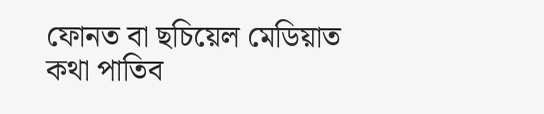ফোনত বা ছচিয়েল মেডিয়াত কথা পাতিব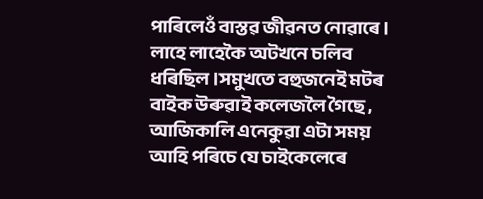পাৰিলেওঁ বাস্তৱ জীৱনত নোৱাৰে ।
লাহে লাহেকৈ অটখনে চলিব ধৰিছিল ।সমুখতে বহুজনেই মটৰ বাইক উৰুৱাই কলেজলৈ গৈছে , আজিকালি এনেকুৱা এটা সময় আহি পৰিচে যে চাইকেলেৰে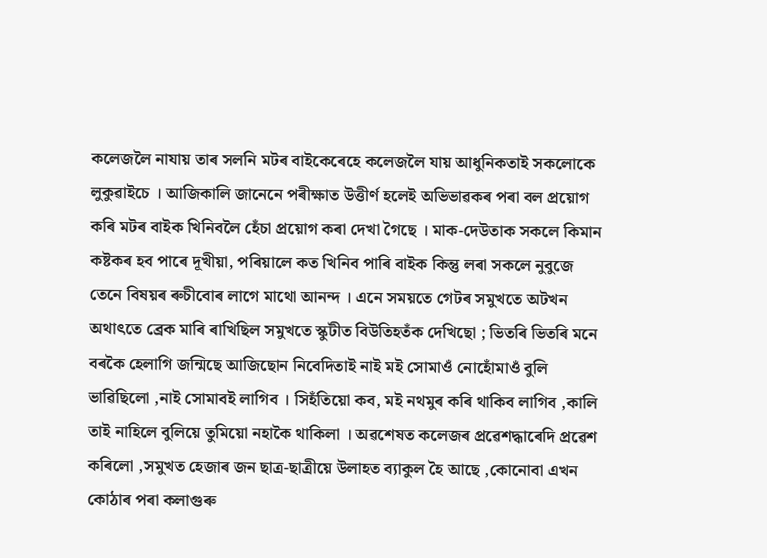কলেজলৈ নাযায় তাৰ সলনি মটৰ বাইকেৰেহে কলেজলৈ যায় আধুনিকতাই সকলোকে লুকুৱাইচে । আজিকালি জানেনে পৰীক্ষাত উত্তীৰ্ণ হলেই অভিভাৱকৰ পৰা বল প্ৰয়োগ কৰি মটৰ বাইক খিনিবলৈ হেঁচা প্ৰয়োগ কৰা দেখা গৈছে । মাক-দেউতাক সকলে কিমান কষ্টকৰ হব পাৰে দূখীয়া, পৰিয়ালে কত খিনিব পাৰি বাইক কিন্তু লৰা সকলে নুবুজে তেনে বিষয়ৰ ৰুচীবোৰ লাগে মাথো আনন্দ । এনে সময়তে গেটৰ সমুখতে অটখন অথাৎতে ব্ৰেক মাৰি ৰাখিছিল সমুখতে স্কুটীত বিউতিহতঁক দেখিছো ; ভিতৰি ভিতৰি মনে বৰকৈ হেলাগি জন্মিছে আজিছোন নিবেদিতাই নাই মই সোমাওঁ নোহোঁমাওঁ বুলি ভাৱিছিলো ,নাই সোমাবই লাগিব । সিহঁতিয়ো কব, মই নথমুৰ কৰি থাকিব লাগিব ,কালি তাই নাহিলে বুলিয়ে তুমিয়ো নহাকৈ থাকিলা । অৱশেষত কলেজৰ প্ৰৱেশদ্ধাৰেদি প্ৰৱেশ কৰিলো ,সমুখত হেজাৰ জন ছাত্ৰ-ছাত্ৰীয়ে উলাহত ব্যাকুল হৈ আছে ,কোনোবা এখন কোঠাৰ পৰা কলাগুৰু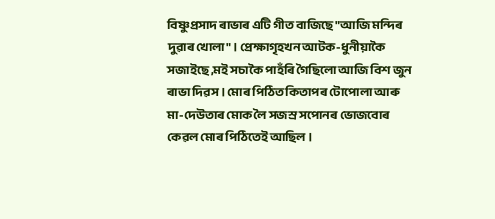বিষ্ণুপ্ৰসাদ ৰাভাৰ এটি গীত বাজিছে "আজি মন্দিৰ দুৱাৰ খোলা" । প্ৰেক্ষাগৃহখন আটক-ধুনীয়াকৈ সজাইছে ,মই সচাকৈ পাহঁৰি গৈছিলো আজি বিশ জুন ৰাভা দিৱস । মোৰ পিঠিত কিতাপৰ টোপোলা আৰু মা-দেউতাৰ মোক লৈ সজস্ৰ সপোনৰ ভোজবোৰ কেৱল মোৰ পিঠিতেই আছিল ।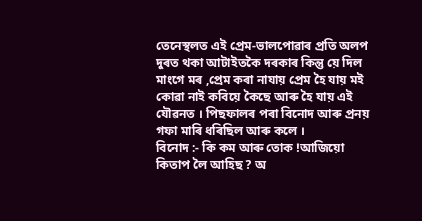তেনেস্থলত এই প্ৰেম-ভালপোৱাৰ প্ৰতি অলপ দুৰত থকা আটাইতকৈ দৰকাৰ কিন্তু য়ে দিল মাংগে মৰ ,প্ৰেম কৰা নাযায় প্ৰেম হৈ যায় মই কোৱা নাই কবিয়ে কৈছে আৰু হৈ যায় এই যৌৱনত । পিছফালৰ পৰা বিনোদ আৰু প্ৰনয় গফা মাৰি ধৰিছিল আৰু কলে ।
বিনোদ :- কি কম আৰু তোক !আজিয়ো কিতাপ লৈ আহিছ ? অ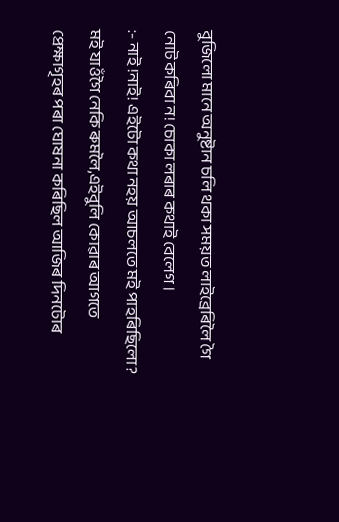বুজিলো মানে অনুষ্টান চলি থকা সময়ত লাইব্ৰেৰিলৈ গৈ নোট কৰিবা ন! চোকা লৰাৰ কথাই বেলেগ ।
:- নাই !নাই! এইটো কথা নহয় আচলতে মই পাহৰিছিলো?
মই যাওঁগৈ নেকি ৰুমলৈ,এইবুলি কোৱাৰ আগতে প্ৰেক্ষাগৃহৰ পৰা ঘোষনা কৰিছিল আজিৰ দিনটোৰ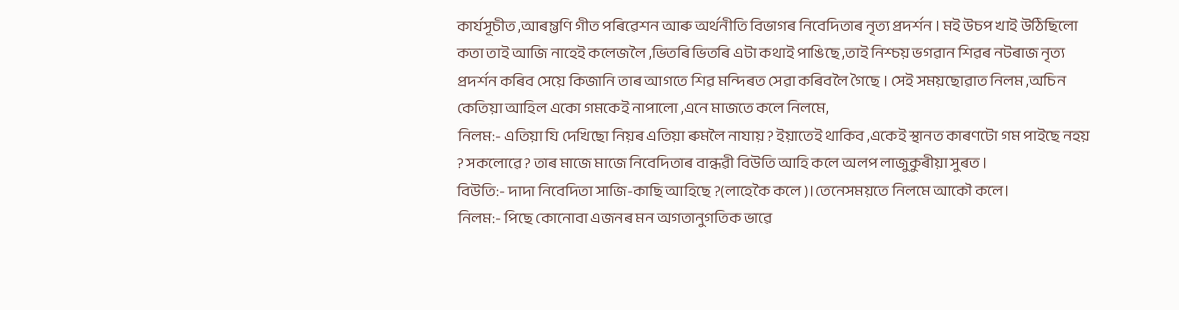কাৰ্যসূচীত ,আৰম্ভণি গীত পৰিৱেশন আৰু অৰ্থনীতি বিভাগৰ নিবেদিতাৰ নৃত্য প্ৰদৰ্শন । মই উচপ খাই উঠিছিলো কতা তাই আজি নাহেই কলেজলৈ ,ভিতৰি ভিতৰি এটা কথাই পাঙিছে ,তাই নিশ্চয় ভগৱান শিৱৰ নটৰাজ নৃত্য প্ৰদৰ্শন কৰিব সেয়ে কিজানি তাৰ আগতে শিৱ মন্দিৰত সেৱা কৰিবলৈ গৈছে । সেই সময়ছোৱাত নিলম ,অচিন কেতিয়া আহিল একো গমকেই নাপালো ,এনে মাজতে কলে নিলমে,
নিলম:- এতিয়া যি দেখিছো নিয়ৰ এতিয়া ৰুমলৈ নাযায় ? ইয়াতেই থাকিব ,একেই স্থানত কাৰণটো গম পাইছে নহয় ? সকলোৱে ? তাৰ মাজে মাজে নিবেদিতাৰ বান্ধৱী বিউতি আহি কলে অলপ লাজুকুৰীয়া সুৰত ।
বিউতি:- দাদা নিবেদিতা সাজি-কাছি আহিছে ?(লাহেকৈ কলে )।তেনেসময়তে নিলমে আকৌ কলে।
নিলম:- পিছে কোনোবা এজনৰ মন অগতানুগতিক ভাৱে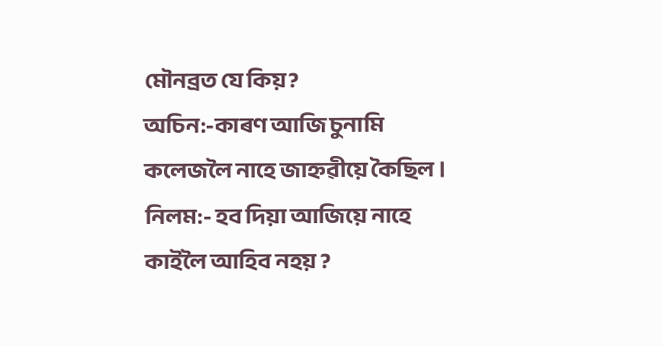মৌনব্ৰত যে কিয়?
অচিন:-কাৰণ আজি চুনামি কলেজলৈ নাহে জাহ্নৱীয়ে কৈছিল ।
নিলম:- হব দিয়া আজিয়ে নাহে কাইলৈ আহিব নহয় ?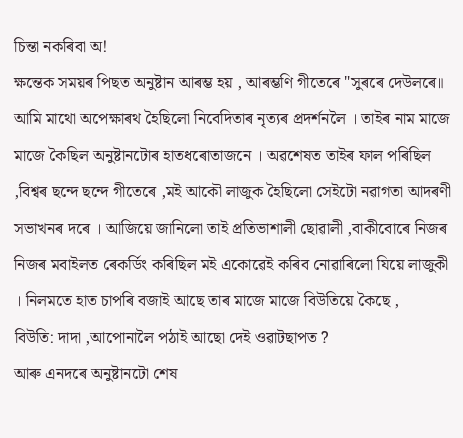চিন্তা নকৰিবা অ!
ক্ষন্তেক সময়ৰ পিছত অনুষ্টান আৰম্ভ হয় , আৰম্ভণি গীতেৰে "সুৰৰে দেউলৰে॥
আমি মাথো অপেক্ষাৰথ হৈছিলো নিবেদিতাৰ নৃত্যৰ প্ৰদৰ্শনলৈ । তাইৰ নাম মাজে মাজে কৈছিল অনুষ্টানটোৰ হাতধৰোতাজনে । অৱশেষত তাইৰ ফাল পৰিছিল ,বিশ্বৰ ছন্দে ছন্দে গীতেৰে ,মই আকৌ লাজুক হৈছিলো সেইটো নৱাগতা আদৰণী সভাখনৰ দৰে । আজিয়ে জানিলো তাই প্ৰতিভাশালী ছোৱালী ,বাকীবোৰে নিজৰ নিজৰ মবাইলত ৰেকৰ্ডিং কৰিছিল মই একোৱেই কৰিব নোৱাৰিলো যিয়ে লাজুকী । নিলমতে হাত চাপৰি বজাই আছে তাৰ মাজে মাজে বিউতিয়ে কৈছে ,
বিউতি: দাদা ,আপোনালৈ পঠাই আছো দেই ওৱাটছাপত ?
আৰু এনদৰে অনুষ্টানটো শেষ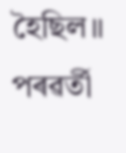হৈছিল॥
পৰৱৰ্তী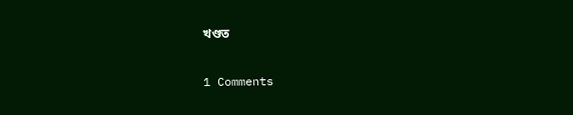খণ্ডত

1 Comments